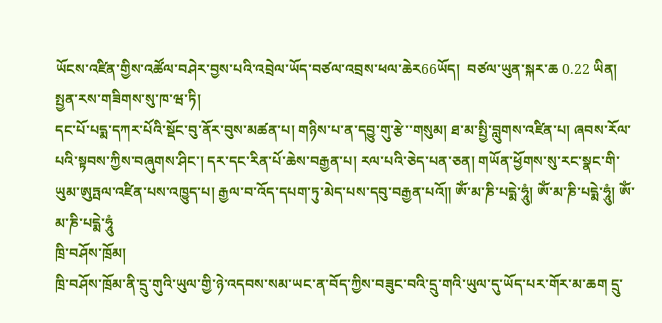ཡོངས་འཛིན་གྱིས་འཚོལ་བཤེར་བྱས་པའི་འབྲེལ་ཡོད་བཙལ་འབྲས་ཕལ་ཆེར66ཡོད།  བཙལ་ཡུན་སྐར་ཆ 0.22 ཡིན།
སྤྱན་རས་གཟིགས་སུ་ཁ་ཝ་ཏི།
དང་པོ་པདྨ་དཀར་པོའི་སྡོང་བུ་ནོར་བུས་མཚན་པ། གཉིས་པ་ན་དབྱུ་གུ་རྩེ་་གསུམ། ཐ་མ་སྤྱི་བླུགས་འཛིན་པ། ཞབས་རོལ་པའི་སྟབས་ཀྱིས་བཞུགས་ཤིང་། དར་དང་རིན་པོ་ཆེས་བརྒྱན་པ། རལ་པའི་ཅེད་པན་ཅན། གཡོན་ཕྱོགས་སུ་རང་སྣང་གི་ཡུམ་ཨུཏྤལ་འཛིན་པས་འཁྱུད་པ། རྒྱལ་བ་འོད་དཔག་ཏུ་མེད་པས་དབུ་བརྒྱན་པའོ༎ ཨོཾ་མ་ཎི་པདྨེ་ཧཱུཾ། ཨོཾ་མ་ཎི་པདྨེ་ཧཱུཾ། ཨོཾ་མ་ཎི་པདྨེ་ཧཱུཾ
ཁྲི་བཤོས་ཁྲོམ།
ཁྲི་བཤོས་ཁྲོམ་ནི་དྲུ་གུའི་ཡུལ་གྱི་ཉེ་འདབས་སམ་ཡང་ན་བོད་ཀྱིས་བཟུང་བའི་དྲུ་གའི་ཡུལ་དུ་ཡོད་པར་གོར་མ་ཆག དྲུ་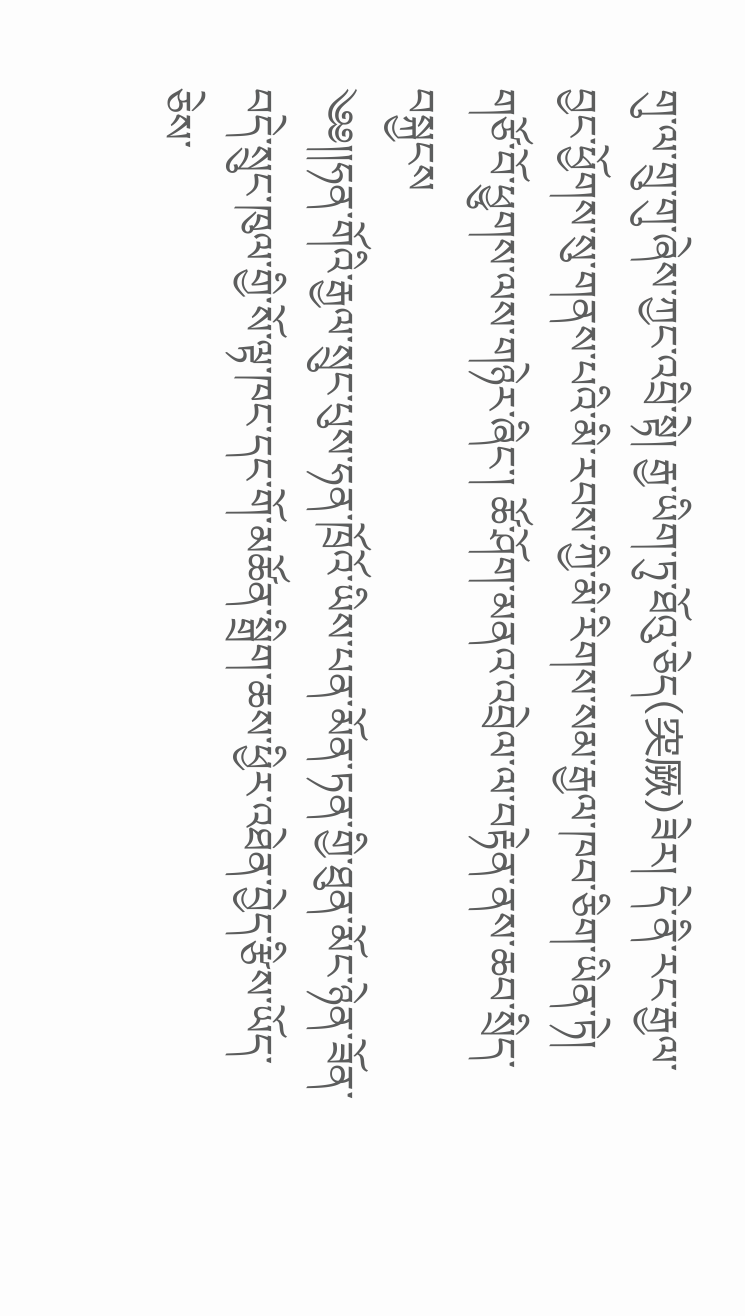གུ་ལ་གྲུ་གུ་ཞེས་ཀྱང་འབྲི་སྟེ། རྒྱ་ཡིག་ཏུ་ཐོའུ་ཅེད(突厥)ཟེར། དེ་ནི་རང་རྒྱལ་བྱང་ཕྱོགས་སུ་གནས་པའི་མི་རབས་ཀྱི་མི་རིགས་སམ་རྒྱལ་ཁབ་ཅིག་ཡིན་ཏེ། གཙོ་བོ་ཕྱུགས་ལས་གཉེར་ཞིང་། ཚོ་ཤོག་མནའ་འབྲེལ་ལ་བརྟེན་ནས་ཆབ་སྲིད་བསྐྱངས
༄༅།།ཧན་གོའི་རྒྱལ་སྲུང་པུས་ཧན་ཁྲོའོ་ཡིས་པན་མོན་ཏན་གྱི་ཐུན་མོང་ཉེན་ཟོན་བདེ་སྲུང་ཁུལ་གྱི་སོ་ལྟ་ཁང་དང་གོ་མཚོན་སྒྲིག་ཆས་ཕྱིར་འཐེན་བྱེད་རྩིས་ཡོད་ཅེས་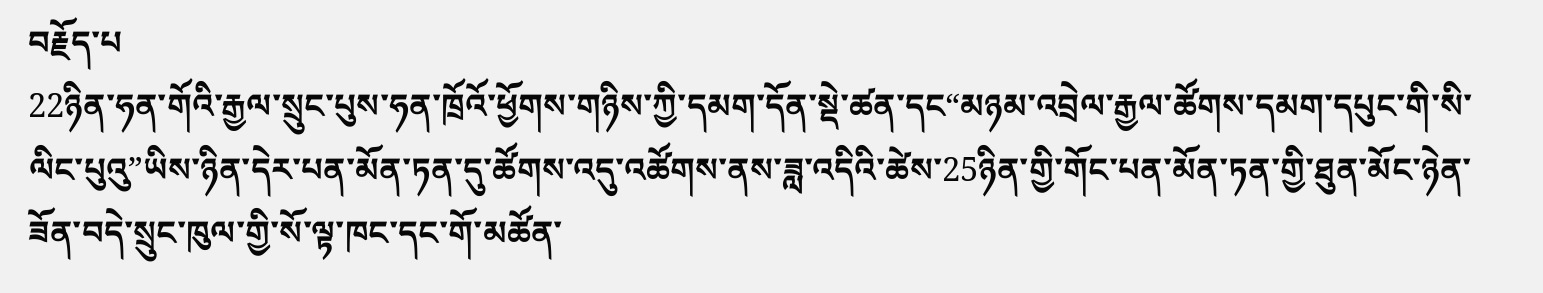བརྗོད་པ
22ཉིན་ཧན་གོའི་རྒྱལ་སྲུང་པུས་ཧན་ཁྲོའོ་ཕྱོགས་གཉིས་ཀྱི་དམག་དོན་སྡེ་ཚན་དང“མཉམ་འབྲེལ་རྒྱལ་ཚོགས་དམག་དཔུང་གི་སི་ལིང་པུའུ”ཡིས་ཉིན་དེར་པན་མོན་ཏན་དུ་ཚོགས་འདུ་འཚོགས་ནས་ཟླ་འདིའི་ཚེས་25ཉིན་གྱི་གོང་པན་མོན་ཏན་གྱི་ཐུན་མོང་ཉེན་ཟོན་བདེ་སྲུང་ཁུལ་གྱི་སོ་ལྟ་ཁང་དང་གོ་མཚོན་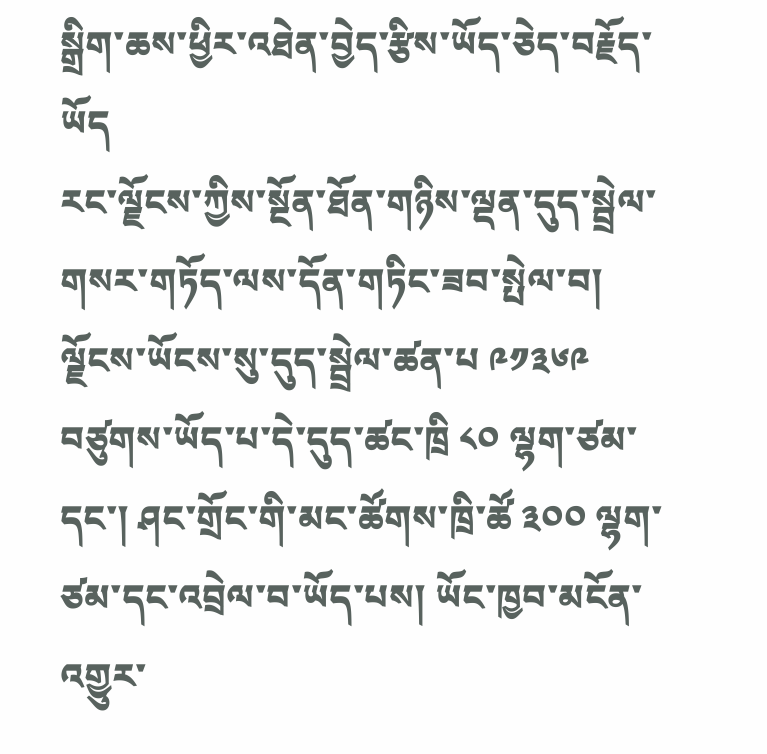སྒྲིག་ཆས་ཕྱིར་འཐེན་བྱེད་རྩིས་ཡོད་ཅེད་བརྗོད་ཡོད
རང་ལྗོངས་ཀྱིས་སྔོན་ཐོན་གཉིས་ལྡན་དུད་སྦྲེལ་གསར་གཏོད་ལས་དོན་གཏིང་ཟབ་སྤེལ་བ།
ལྗོངས་ཡོངས་སུ་དུད་སྦྲེལ་ཚན་པ ༩༡༣༦༩ བཙུགས་ཡོད་པ་དེ་དུད་ཚང་ཁྲི ༨༠ ལྷག་ཙམ་དང་། ཤང་གྲོང་གི་མང་ཚོགས་ཁྲི་ཚོ ༣༠༠ ལྷག་ཙམ་དང་འབྲེལ་བ་ཡོད་པས། ཡོང་ཁྱབ་མངོན་འགྱུར་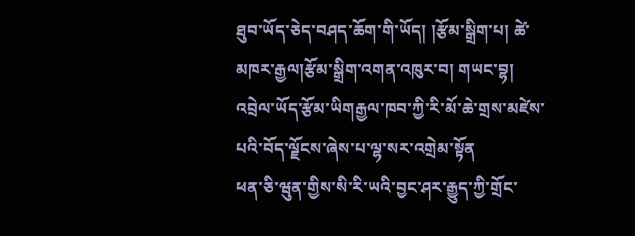ཐུབ་ཡོད་ཅེད་བཤད་ཆོག་གི་ཡོད། །རྩོམ་སྒྲིག་པ། ཚེ་མཁར་རྒྱལ།རྩོམ་སྒྲིག་འགན་འཁུར་བ། གཡང་བྷ། འབྲེལ་ཡོད་རྩོམ་ཡིགརྒྱལ་ཁབ་ཀྱི་རི་མོ་ཆེ་གྲས་མཛེས་པའི་བོད་ལྗོངས་ཞེས་པ་ལྷ་སར་འགྲེམ་སྟོན
ཕན་ཅི་ཝུན་གྱིས་སི་རི་ཡའི་བྱང་ཤར་རྒྱུད་ཀྱི་གྲོང་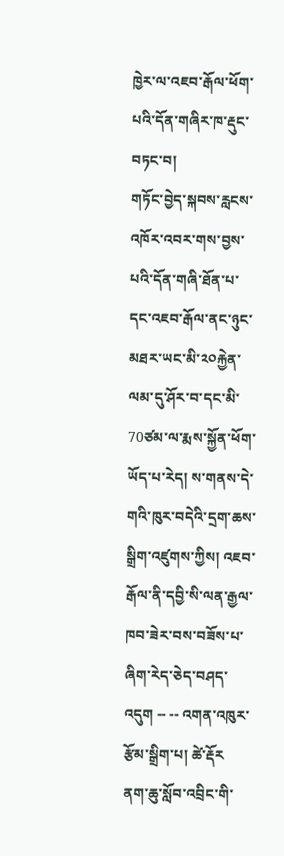ཁྱེར་ལ་འཇབ་རྒོལ་ཕོག་པའི་དོན་གཞིར་ཁ་རྡུང་བཏང་བ།
གཏོང་བྱེད་སྐབས་རླངས་འཁོར་འབར་གས་བྱས་པའི་དོན་གཞི་ཐོན་པ་དང་འཇབ་རྒོལ་ནང་ཉུང་མཐར་ཡང་མི་༢༠རྐྱེན་ལམ་དུ་ཤོར་བ་དང་མི་70ཙམ་ལ་རྨས་སྐྱོན་ཕོག་ཡོད་པ་རེད། ས་གནས་དེ་གའི་ཁུར་བདེའི་དྲག་ཆས་སྒྲིག་འཛུགས་ཀྱིས། འཇབ་རྒོལ་ནི་དབྱི་སི་ལན་རྒྱལ་ཁབ་ཟེར་བས་བཟོས་པ་ཞིག་རེད་ཅེད་བཤད་འདུག -- -- འགན་འཁུར་རྩོམ་སྒྲིག་པ། ཚེ་རྡོར
ནག་ཆུ་སློབ་འབྲིང་གི་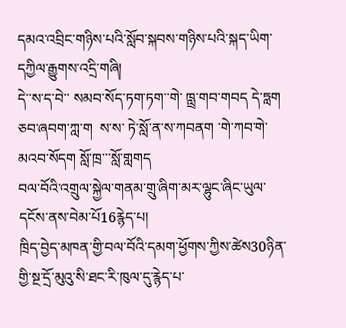དམའ་འབྲིང་གཉིས་པའི་སློབ་སྐབས་གཉིས་པའི་སྐད་ཡིག་དཀྱིལ་རྒྱུགས་འདྲི་གཞི།
དེ་་ས་ད་བེ་་ སམབ་སོད་ཏག་ཏག་་གེ་ ཁླྲ་གབ་གབད དེ་ཏླག ཅབ་ཞབག་ཀླ་ག  ས་ས་ ཏེ་སློ་ན་ས་ཀབནག ་གེ་ཀབ་གེ་མའབ་སོདག སློ་ཁྲ་་་སློ་གླགད
བལ་བོའི་འགྲུལ་སྐྱེལ་གནམ་གྲུ་ཞིག་མར་ལྷུང་ཞིང་ཡུལ་དངོས་ནས་བེམ་པོ16རྙེད་པ།
ཁྲིད་བྱེད་མཁན་གྱི་བལ་བོའི་དམག་ཕྱོགས་ཀྱིས་ཚེས30ཉིན་གྱི་སྔ་དྲོ་མུའུ་སི་ཐང་རི་ཁུལ་དུ་རྙེད་པ་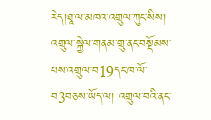རེད།ཐཱ་ལ་མཁའ་འགྲུལ་ཀུང་སིས། འགྲུལ་སྐྱེལ་གནམ་གྲུ་ནང་བསྡོམས་པས་འགྲུལ་བ19དང་ཁ་ལོ་བ3བཅས་ཡོད་ལ། འགྲུལ་བའི་ནང་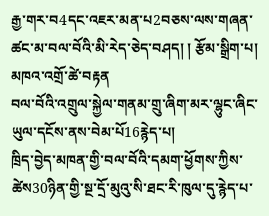རྒྱ་གར་བ4དང་འཇར་མན་པ2བཅས་ལས་གཞན་ཚང་མ་བལ་བོའི་མི་རེད་ཅེད་བཤད། ། རྩོམ་སྒྲིག་པ། མཁའ་འགྲོ་ཚེ་བརྟན
བལ་བོའི་འགྲུལ་སྐྱེལ་གནམ་གྲུ་ཞིག་མར་ལྷུང་ཞིང་ཡུལ་དངོས་ནས་བེམ་པོ16རྙེད་པ།
ཁྲིད་བྱེད་མཁན་གྱི་བལ་བོའི་དམག་ཕྱོགས་ཀྱིས་ཚེས30ཉིན་གྱི་སྔ་དྲོ་མུའུ་སི་ཐང་རི་ཁུལ་དུ་རྙེད་པ་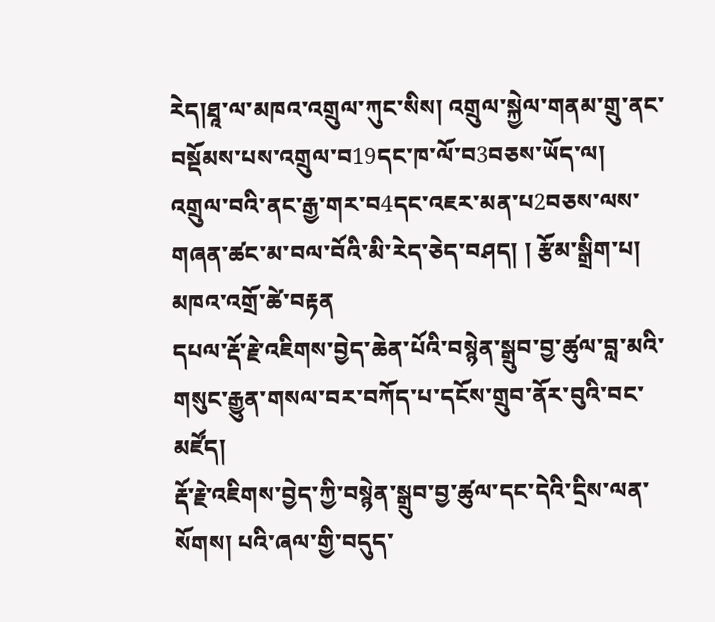རེད།ཐཱ་ལ་མཁའ་འགྲུལ་ཀུང་སིས། འགྲུལ་སྐྱེལ་གནམ་གྲུ་ནང་བསྡོམས་པས་འགྲུལ་བ19དང་ཁ་ལོ་བ3བཅས་ཡོད་ལ། འགྲུལ་བའི་ནང་རྒྱ་གར་བ4དང་འཇར་མན་པ2བཅས་ལས་གཞན་ཚང་མ་བལ་བོའི་མི་རེད་ཅེད་བཤད། ། རྩོམ་སྒྲིག་པ། མཁའ་འགྲོ་ཚེ་བརྟན
དཔལ་རྡོ་རྗེ་འཇིགས་བྱེད་ཆེན་པོའི་བསྙེན་སྒྲུབ་བྱ་ཚུལ་བླ་མའི་གསུང་རྒྱུན་གསལ་བར་བཀོད་པ་དངོས་གྲུབ་ནོར་བུའི་བང་མཛོད།
རྡོ་རྗེ་འཇིགས་བྱེད་ཀྱི་བསྙེན་སྒྲུབ་བྱ་ཚུལ་དང་དེའི་དྲིས་ལན་སོགས། པའི་ཞལ་གྱི་བདུད་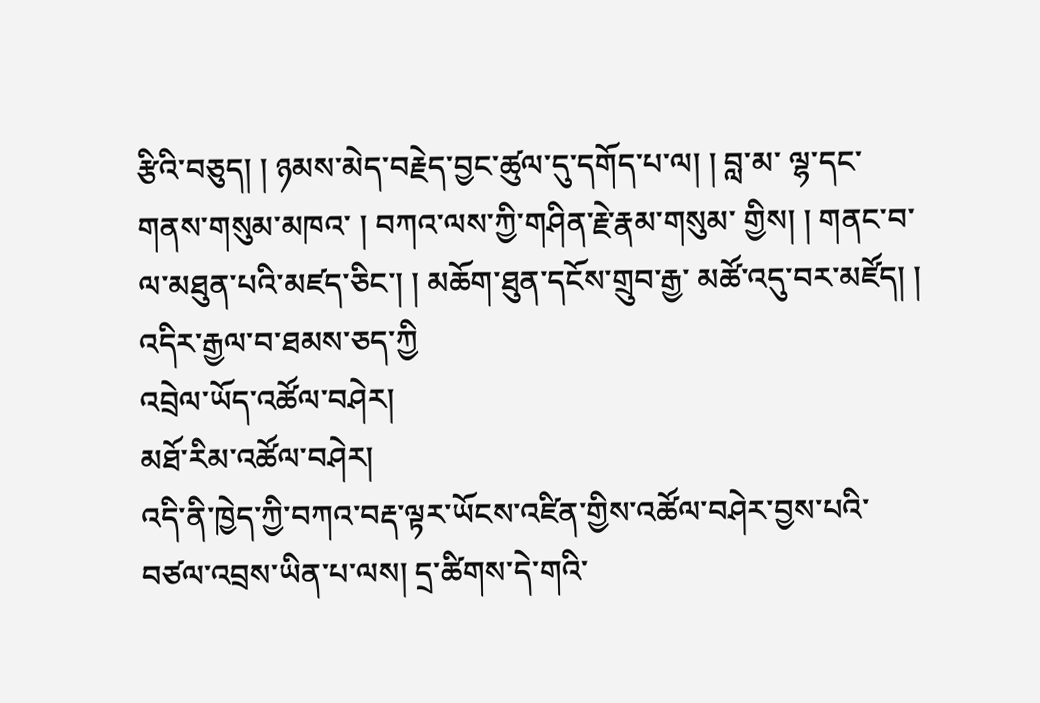རྩིའི་བཅུད། ། ཉམས་མེད་བརྗེད་བྱང་ཚུལ་དུ་དགོད་པ་ལ། ། བླ་མ་ ལྷ་དང་གནས་གསུམ་མཁའ་ ། བཀའ་ལས་ཀྱི་གཤིན་རྗེ་རྣམ་གསུམ་ གྱིས། ། གནང་བ་ལ་མཐུན་པའི་མཛད་ཅིང་། ། མཆོག་ཐུན་དངོས་གྲུབ་རྒྱ་ མཚོ་འདུ་བར་མཛོད། ། འདིར་རྒྱལ་བ་ཐམས་ཅད་ཀྱི
འབྲེལ་ཡོད་འཚོལ་བཤེར།
མཐོ་རིམ་འཚོལ་བཤེར།
འདི་ནི་ཁྱེད་ཀྱི་བཀའ་བརྡ་ལྟར་ཡོངས་འཛིན་གྱིས་འཚོལ་བཤེར་བྱས་པའི་བཙལ་འབྲས་ཡིན་པ་ལས། དྲ་ཚིགས་དེ་གའི་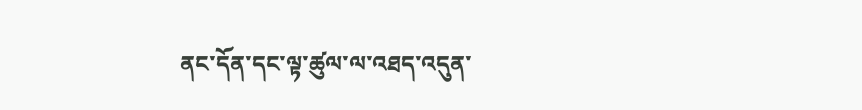ནང་དོན་དང་ལྟ་ཚུལ་ལ་འཐད་འདུན་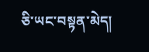ཅི་ཡང་བསྟན་མེད།